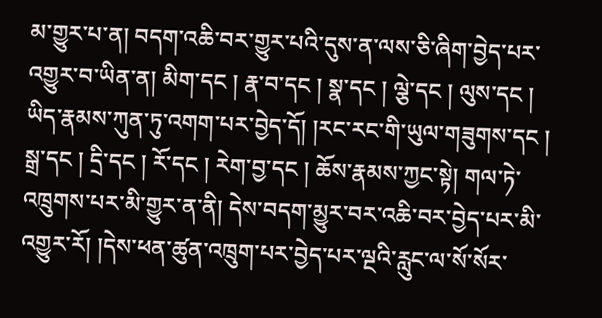མ་གྱུར་པ་ན། བདག་འཆི་བར་གྱུར་པའི་དུས་ན་ལས་ཅི་ཞིག་བྱེད་པར་འགྱུར་བ་ཡིན་ན། མིག་དང ། རྣ་བ་དང ། སྣ་དང ། ལྕེ་དང ། ལུས་དང ། ཡིད་རྣམས་ཀུན་ཏུ་འགག་པར་བྱེད་དོ། །རང་རང་གི་ཡུལ་གཟུགས་དང ། སྒྲ་དང ། དྲི་དང ། རོ་དང ། རེག་བྱ་དང ། ཆོས་རྣམས་ཀྱང་སྟེ། གལ་ཏེ་འཁྲུགས་པར་མི་གྱུར་ན་ནི། དེས་བདག་མྱུར་བར་འཆི་བར་བྱེད་པར་མི་འགྱུར་རོ། །དེས་ཕན་ཚུན་འཁྲུག་པར་བྱེད་པར་ལྔའི་རླུང་ལ་སོ་སོར་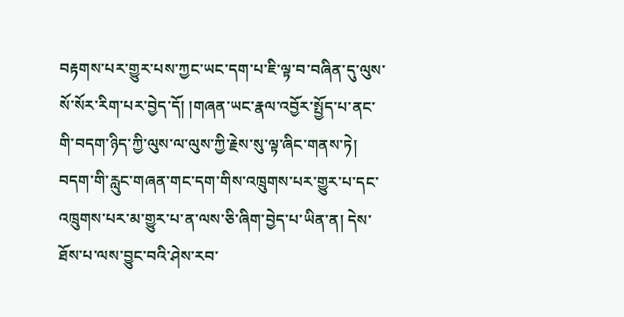བརྟགས་པར་གྱུར་པས་ཀྱང་ཡང་དག་པ་ཇི་ལྟ་བ་བཞིན་དུ་ལུས་སོ་སོར་རིག་པར་བྱེད་དོ། །གཞན་ཡང་རྣལ་འབྱོར་སྤྱོད་པ་ནང་གི་བདག་ཉིད་ཀྱི་ལུས་ལ་ལུས་ཀྱི་རྗེས་སུ་ལྟ་ཞིང་གནས་ཏེ། བདག་གི་རླུང་གཞན་གང་དག་གིས་འཁྲུགས་པར་གྱུར་པ་དང་འཁྲུགས་པར་མ་གྱུར་པ་ན་ལས་ཅི་ཞིག་བྱེད་པ་ཡིན་ན། དེས་ཐོས་པ་ལས་བྱུང་བའི་ཤེས་རབ་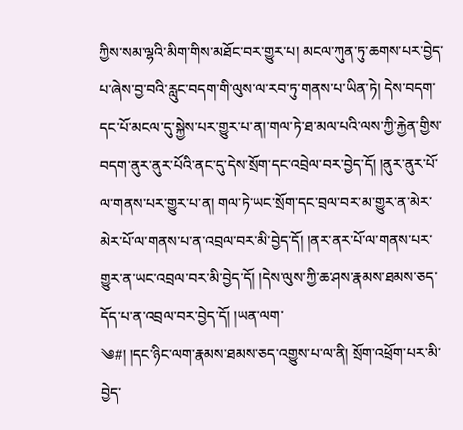ཀྱིས་སམ་ལྷའི་མིག་གིས་མཐོང་བར་གྱུར་པ། མངལ་ཀུན་ཏུ་ཆགས་པར་བྱེད་པ་ཞེས་བྱ་བའི་རླུང་བདག་གི་ལུས་ལ་རབ་ཏུ་གནས་པ་ཡིན་ཏེ། དེས་བདག་དང་པོ་མངལ་དུ་སྐྱེས་པར་གྱུར་པ་ན།་གལ་ཏེ་ཐ་མལ་པའི་ལས་ཀྱི་རྐྱེན་གྱིས་བདག་ནུར་ནུར་པོའི་ནང་དུ་དེས་སྲོག་དང་འབྲེལ་བར་བྱེད་དོ། །ནུར་ནུར་པོ་ལ་གནས་པར་གྱུར་པ་ན། གལ་ཏེ་ཡང་སྲོག་དང་བྲལ་བར་མ་གྱུར་ན་མེར་མེར་པོ་ལ་གནས་པ་ན་འབྲལ་བར་མི་བྱེད་དོ། །ནར་ནར་པོ་ལ་གནས་པར་གྱུར་ན་ཡང་འབྲལ་བར་མི་བྱེད་དོ། །དེས་ལུས་ཀྱི་ཆ་ཤས་རྣམས་ཐམས་ཅད་དོད་པ་ན་འབྲལ་བར་བྱེད་དོ། །ཡན་ལག་
༄#། །དང་ཉིང་ལག་རྣམས་ཐམས་ཅད་འགྱུས་པ་ལ་ནི། སྲོག་འཕྲོག་པར་མི་བྱེད་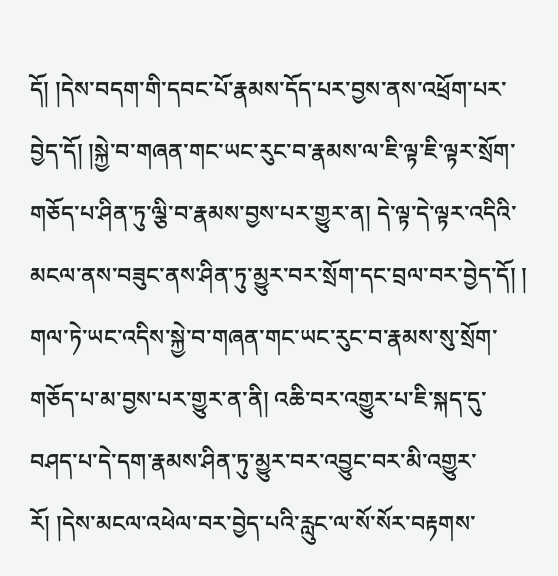དོ། །དེས་བདག་གི་དབང་པོ་རྣམས་དོད་པར་བྱས་ནས་འཕྲོག་པར་བྱེད་དོ། །སྐྱེ་བ་གཞན་གང་ཡང་རུང་བ་རྣམས་ལ་ཇི་ལྟ་ཇི་ལྟར་སྲོག་གཅོད་པ་ཤིན་ཏུ་ལྕི་བ་རྣམས་བྱས་པར་གྱུར་ན། དེ་ལྟ་དེ་ལྟར་འདིའི་མངལ་ནས་བཟུང་ནས་ཤིན་ཏུ་མྱུར་བར་སྲོག་དང་བྲལ་བར་བྱེད་དོ། ། གལ་ཏེ་ཡང་འདིས་སྐྱེ་བ་གཞན་གང་ཡང་རུང་བ་རྣམས་སུ་སྲོག་གཅོད་པ་མ་བྱས་པར་གྱུར་ན་ནི། འཆི་བར་འགྱུར་པ་ཇི་སྐད་དུ་བཤད་པ་དེ་དག་རྣམས་ཤིན་ཏུ་མྱུར་བར་འབྱུང་བར་མི་འགྱུར་རོ། །དེས་མངལ་འཕེལ་བར་བྱེད་པའི་རླུང་ལ་སོ་སོར་བརྟགས་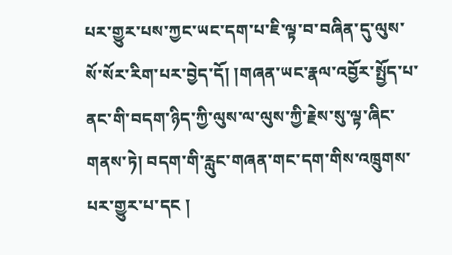པར་གྱུར་པས་ཀྱང་ཡང་དག་པ་ཇི་ལྟ་བ་བཞིན་དུ་ལུས་སོ་སོར་རིག་པར་བྱེད་དོ། །གཞན་ཡང་རྣལ་འབྱོར་སྤྱོད་པ་ནང་གི་བདག་ཉིད་ཀྱི་ལུས་ལ་ལུས་ཀྱི་རྗེས་སུ་ལྟ་ཞིང་གནས་ཏེ། བདག་གི་རླུང་གཞན་གང་དག་གིས་འཁྲུགས་པར་གྱུར་པ་དང །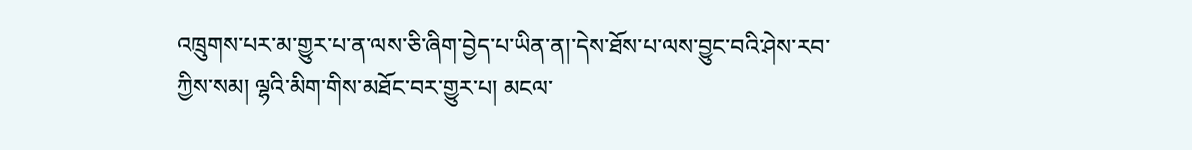འཁྲུགས་པར་མ་གྱུར་པ་ན་ལས་ཅི་ཞིག་བྱེད་པ་ཡིན་ན།་དེས་ཐོས་པ་ལས་བྱུང་བའི་ཤེས་རབ་ཀྱིས་སམ། ལྷའི་མིག་གིས་མཐོང་བར་གྱུར་པ། མངལ་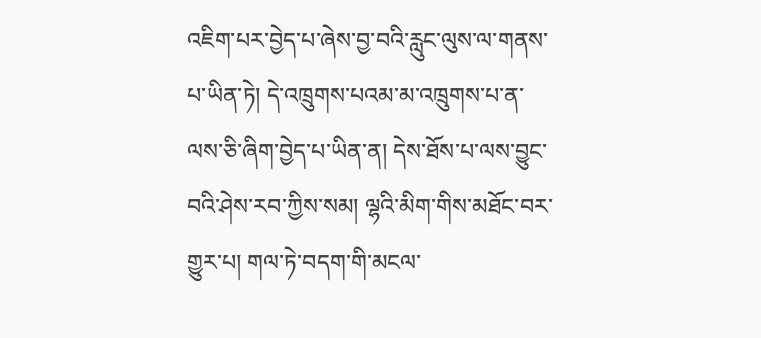འཇིག་པར་བྱེད་པ་ཞེས་བྱ་བའི་རླུང་ལུས་ལ་གནས་པ་ཡིན་ཏེ། དེ་འཁྲུགས་པའམ་མ་འཁྲུགས་པ་ན་ལས་ཅི་ཞིག་བྱེད་པ་ཡིན་ན། དེས་ཐོས་པ་ལས་བྱུང་བའི་ཤེས་རབ་ཀྱིས་སམ། ལྷའི་མིག་གིས་མཐོང་བར་གྱུར་པ། གལ་ཏེ་བདག་གི་མངལ་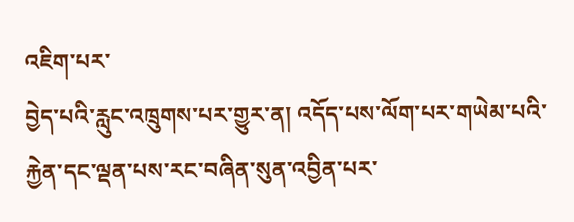འཇིག་པར་
བྱེད་པའི་རླུང་འཁྲུགས་པར་གྱུར་ན། འདོད་པས་ལོག་པར་གཡེམ་པའི་རྐྱེན་དང་ལྡན་པས་རང་བཞིན་སུན་འབྱིན་པར་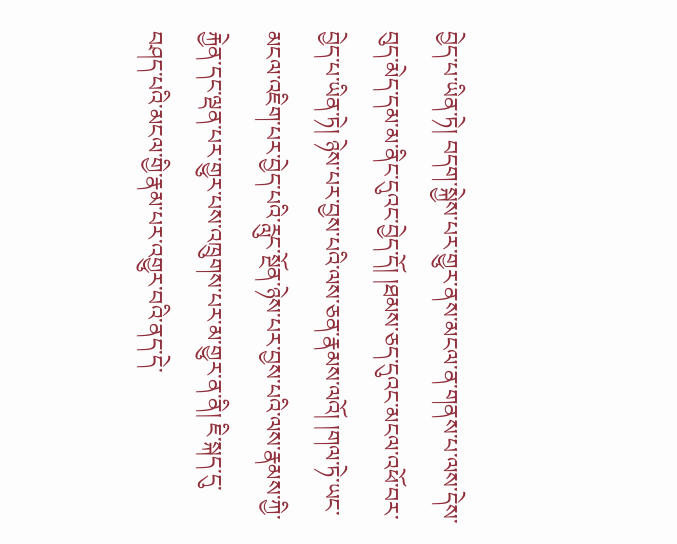བྱེད་པ་ཡིན་ཏེ། བདག་སྐྱེས་པར་གྱུར་ནས་མངལ་ན་གནས་པ་ལས་དེས་བུད་མེད་དམ་མ་ནིང་དུའང་བྱེད་དོ། །ཐམས་ཅད་དུའང་མངལ་འཕོ་བར་བྱེད་པ་ཡིན་ཏེ། ཉེས་པར་བྱས་པའི་ལས་ཅན་རྣམས་ལའོ། །གལ་ཏེ་ཡང་མངལ་འཇིག་པར་བྱེད་པའི་རླུང་སྔོན་ཉེས་པར་བྱས་པའི་ལས་རྣམས་ཀྱི་རྐྱེན་དང་ལྡན་པར་གྱུར་པས་འཁྲུགས་པར་མ་གྱུར་ན་ནི། ཇི་སྐད་དུ་བཤད་པའི་མངལ་གྱི་རྣམ་པར་འགྱུར་བའི་ནད་དེ་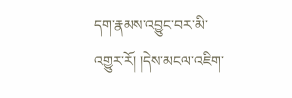དག་རྣམས་འབྱུང་བར་མི་འགྱུར་རོ། །དེས་མངལ་འཇིག་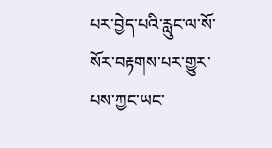པར་བྱེད་པའི་རླུང་ལ་སོ་སོར་བརྟགས་པར་གྱུར་པས་ཀྱང་ཡང་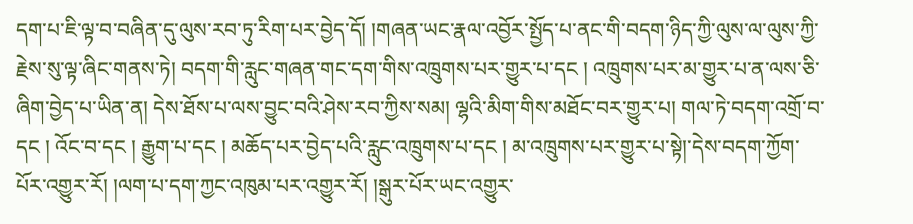དག་པ་ཇི་ལྟ་བ་བཞིན་དུ་ལུས་རབ་ཏུ་རིག་པར་བྱེད་དོ། །གཞན་ཡང་རྣལ་འབྱོར་སྤྱོད་པ་ནང་གི་བདག་ཉིད་ཀྱི་ལུས་ལ་ལུས་ཀྱི་རྗེས་སུ་ལྟ་ཞིང་གནས་ཏེ། བདག་གི་རླུང་གཞན་གང་དག་གིས་འཁྲུགས་པར་གྱུར་པ་དང ། འཁྲུགས་པར་མ་གྱུར་པ་ན་ལས་ཅི་ཞིག་བྱེད་པ་ཡིན་ན། དེས་ཐོས་པ་ལས་བྱུང་བའི་ཤེས་རབ་ཀྱིས་སམ། ལྷའི་མིག་གིས་མཐོང་བར་གྱུར་པ། གལ་ཏེ་བདག་འགྲོ་བ་དང ། འོང་བ་དང ། རྒྱུག་པ་དང ། མཆོད་པར་བྱེད་པའི་རླུང་འཁྲུགས་པ་དང ། མ་འཁྲུགས་པར་གྱུར་པ་སྟེ།་དེས་བདག་ཀྱོག་པོར་འགྱུར་རོ། །ལག་པ་དག་ཀྱང་འཁུམ་པར་འགྱུར་རོ། །སྒུར་པོར་ཡང་འགྱུར་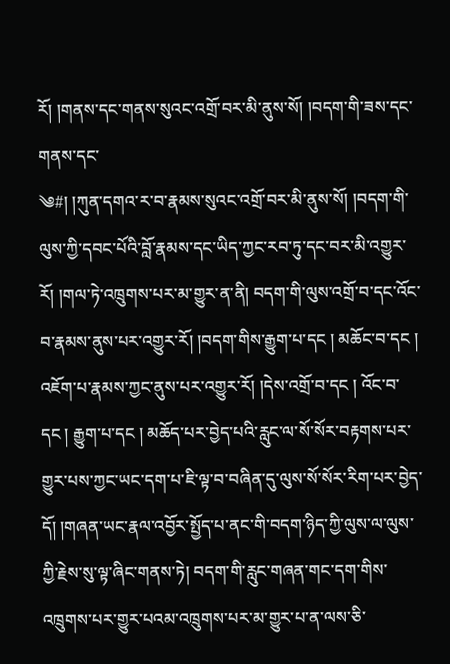རོ། །གནས་དང་གནས་སུའང་འགྲོ་བར་མི་ནུས་སོ། །བདག་གི་ཟས་དང་གནས་དང་
༄#། །ཀུན་དགའ་ར་བ་རྣམས་སུའང་འགྲོ་བར་མི་ནུས་སོ། །བདག་གི་ལུས་ཀྱི་དབང་པོའི་བློ་རྣམས་དང་ཡིད་ཀྱང་རབ་ཏུ་དང་བར་མི་འགྱུར་རོ། །གལ་ཏེ་འཁྲུགས་པར་མ་གྱུར་ན་ནི། བདག་གི་ལུས་འགྲོ་བ་དང་འོང་བ་རྣམས་ནུས་པར་འགྱུར་རོ། །བདག་གིས་རྒྱུག་པ་དང ། མཆོང་བ་དང ། འཇོག་པ་རྣམས་ཀྱང་ནུས་པར་འགྱུར་རོ། །དེས་འགྲོ་བ་དང ། འོང་བ་དང ། རྒྱུག་པ་དང ། མཆོད་པར་བྱེད་པའི་རླུང་ལ་སོ་སོར་བརྟགས་པར་གྱུར་པས་ཀྱང་ཡང་དག་པ་ཇི་ལྟ་བ་བཞིན་དུ་ལུས་སོ་སོར་རིག་པར་བྱེད་དོ། །གཞན་ཡང་རྣལ་འབྱོར་སྤྱོད་པ་ནང་གི་བདག་ཉིད་ཀྱི་ལུས་ལ་ལུས་ཀྱི་རྗེས་སུ་ལྟ་ཞིང་གནས་ཏེ། བདག་གི་རླུང་གཞན་གང་དག་གིས་འཁྲུགས་པར་གྱུར་པའམ་འཁྲུགས་པར་མ་གྱུར་པ་ན་ལས་ཅི་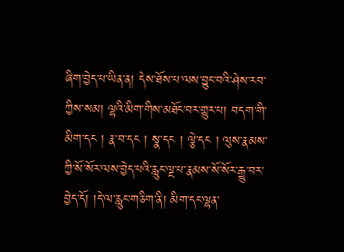ཞིག་བྱེད་པ་ཡིན་ན། དེས་ཐོས་པ་ལས་བྱུང་བའི་ཤེས་རབ་ཀྱིས་སམ། ལྷའི་མིག་གིས་མཐོང་བར་གྱུར་པ། བདག་གི་མིག་དང ། རྣ་བ་དང ། སྣ་དང ། ལྕེ་དང ། ལུས་རྣམས་ཀྱི་སོ་སོར་ལས་བྱེད་པའི་རླུང་ལྔ་པ་རྣམས་སོ་སོར་རྒྱུ་བར་བྱེད་དོ། །དེ་ལ་རླུང་གཅིག་ནི། མིག་དང་ལྷན་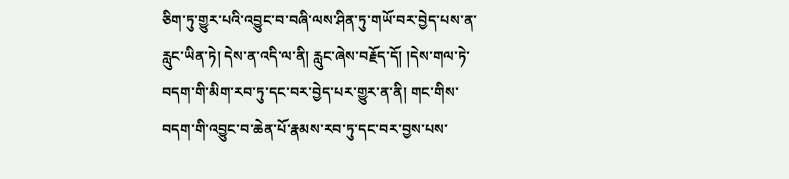ཅིག་ཏུ་གྱུར་པའི་འབྱུང་བ་བཞི་ལས་ཤིན་ཏུ་གཡོ་བར་བྱེད་པས་ན་རླུང་ཡིན་ཏེ། དེས་ན་འདི་ལ་ནི། རླུང་ཞེས་བརྗོད་དོ། །དེས་གལ་ཏེ་བདག་གི་མིག་རབ་ཏུ་དང་བར་བྱེད་པར་གྱུར་ན་ནི། གང་གིས་བདག་གི་འབྱུང་བ་ཆེན་པོ་རྣམས་རབ་ཏུ་དང་བར་བྱས་པས་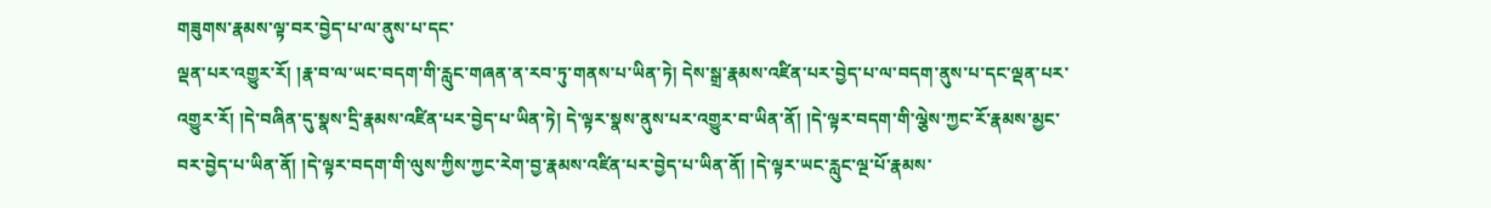གཟུགས་རྣམས་ལྟ་བར་བྱེད་པ་ལ་ནུས་པ་དང་
ལྡན་པར་འགྱུར་རོ། །རྣ་བ་ལ་ཡང་བདག་གི་རླུང་གཞན་ན་རབ་ཏུ་གནས་པ་ཡིན་ཏེ། དེས་སྒྲ་རྣམས་འཛིན་པར་བྱེད་པ་ལ་བདག་ནུས་པ་དང་ལྡན་པར་འགྱུར་རོ། །དེ་བཞིན་དུ་སྣས་དྲི་རྣམས་འཛིན་པར་བྱེད་པ་ཡིན་ཏེ། དེ་ལྟར་སྣས་ནུས་པར་འགྱུར་བ་ཡིན་ནོ། །དེ་ལྟར་བདག་གི་ལྕེས་ཀྱང་རོ་རྣམས་མྱང་བར་བྱེད་པ་ཡིན་ནོ། །དེ་ལྟར་བདག་གི་ལུས་ཀྱིས་ཀྱང་རེག་བྱ་རྣམས་འཛིན་པར་བྱེད་པ་ཡིན་ནོ། །དེ་ལྟར་ཡང་རླུང་ལྔ་པོ་རྣམས་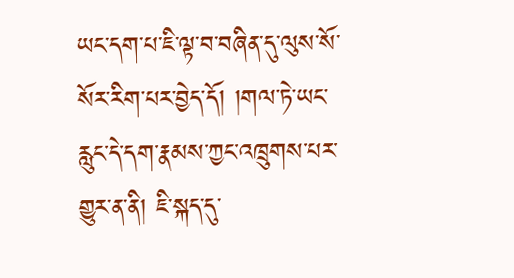ཡང་དག་པ་ཇི་ལྟ་བ་བཞིན་དུ་ལུས་སོ་སོར་རིག་པར་བྱེད་དོ། །གལ་ཏེ་ཡང་རླུང་དེ་དག་རྣམས་ཀྱང་འཁྲུགས་པར་གྱུར་ན་ནི། ཇི་སྐད་དུ་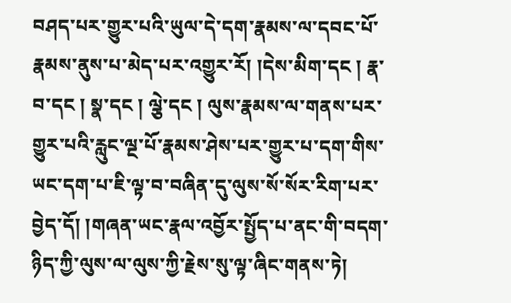བཤད་པར་གྱུར་པའི་ཡུལ་དེ་དག་རྣམས་ལ་དབང་པོ་རྣམས་ནུས་པ་མེད་པར་འགྱུར་རོ། །དེས་མིག་དང ། རྣ་བ་དང ། སྣ་དང ། ལྕེ་དང ། ལུས་རྣམས་ལ་གནས་པར་གྱུར་པའི་རླུང་ལྔ་པོ་རྣམས་ཤེས་པར་གྱུར་པ་དག་གིས་ཡང་དག་པ་ཇི་ལྟ་བ་བཞིན་དུ་ལུས་སོ་སོར་རིག་པར་བྱེད་དོ། །གཞན་ཡང་རྣལ་འབྱོར་སྤྱོད་པ་ནང་གི་བདག་ཉིད་ཀྱི་ལུས་ལ་ལུས་ཀྱི་རྗེས་སུ་ལྟ་ཞིང་གནས་ཏེ།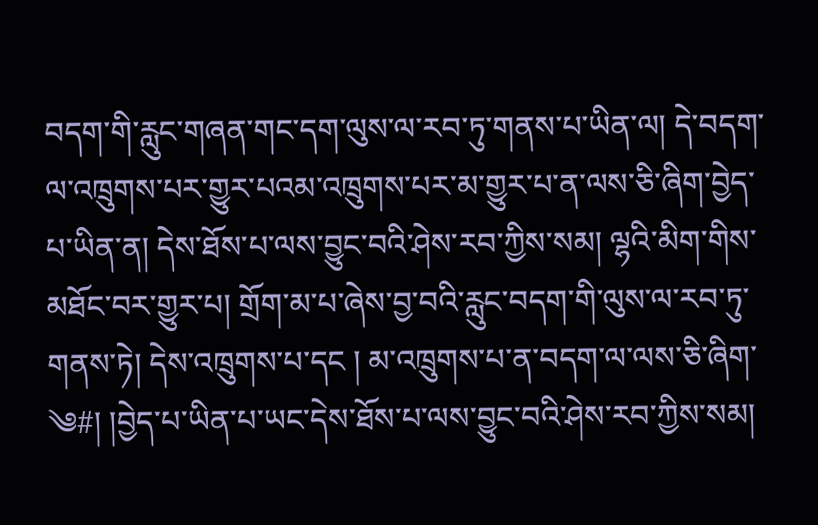བདག་གི་རླུང་གཞན་གང་དག་ལུས་ལ་རབ་ཏུ་གནས་པ་ཡིན་ལ། དེ་བདག་ལ་འཁྲུགས་པར་གྱུར་པའམ་འཁྲུགས་པར་མ་གྱུར་པ་ན་ལས་ཅི་ཞིག་བྱེད་པ་ཡིན་ན། དེས་ཐོས་པ་ལས་བྱུང་བའི་ཤེས་རབ་ཀྱིས་སམ། ལྷའི་མིག་གིས་མཐོང་བར་གྱུར་པ། གྲོག་མ་པ་ཞེས་བྱ་བའི་རླུང་བདག་གི་ལུས་ལ་རབ་ཏུ་གནས་ཏེ། དེས་འཁྲུགས་པ་དང ། མ་འཁྲུགས་པ་ན་བདག་ལ་ལས་ཅི་ཞིག་
༄#། །བྱེད་པ་ཡིན་པ་ཡང་དེས་ཐོས་པ་ལས་བྱུང་བའི་ཤེས་རབ་ཀྱིས་སམ།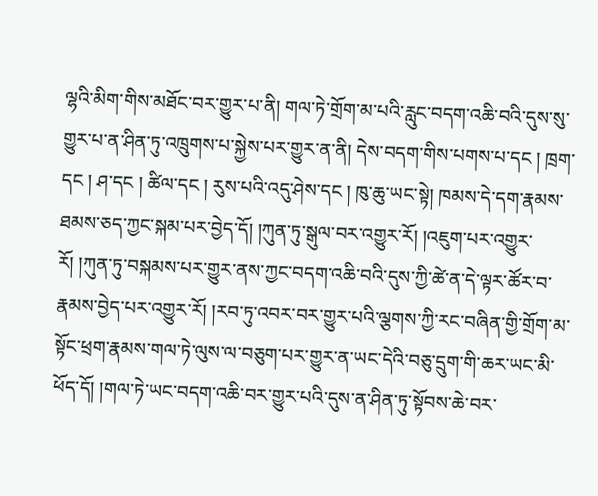ལྷའི་མིག་གིས་མཐོང་བར་གྱུར་པ་ནི། གལ་ཏེ་གྲོག་མ་པའི་རླུང་བདག་འཆི་བའི་དུས་སུ་གྱུར་པ་ན་ཤིན་ཏུ་འཁྲུགས་པ་སྐྱེས་པར་གྱུར་ན་ནི། དེས་བདག་གིས་པགས་པ་དང ། ཁྲག་དང ། ཤ་དང ། ཚིལ་དང ། རུས་པའི་འདུ་ཤེས་དང ། ཁུ་ཆུ་ཡང་སྟེ། ཁམས་དེ་དག་རྣམས་ཐམས་ཅད་ཀྱང་སྐམ་པར་བྱེད་དོ། །ཀུན་ཏུ་སྒུལ་བར་འགྱུར་རོ། །འཇུག་པར་འགྱུར་རོ། །ཀུན་ཏུ་བསྐམས་པར་གྱུར་ནས་ཀྱང་བདག་འཆི་བའི་དུས་ཀྱི་ཚེ་ན་དེ་ལྟར་ཚོར་བ་རྣམས་བྱེད་པར་འགྱུར་རོ། །རབ་ཏུ་འབར་བར་གྱུར་པའི་ལྕགས་ཀྱི་རང་བཞིན་གྱི་གྲོག་མ་སྟོང་ཕྲག་རྣམས་གལ་ཏེ་ལུས་ལ་བཅུག་པར་གྱུར་ན་ཡང་དེའི་བཅུ་དྲུག་གི་ཆར་ཡང་མི་ཕོད་དོ། །གལ་ཏེ་ཡང་བདག་འཆི་བར་གྱུར་པའི་དུས་ན་ཤིན་ཏུ་སྟོབས་ཆེ་བར་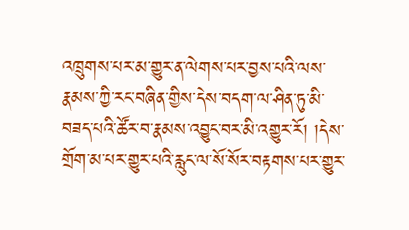འཁྲུགས་པར་མ་གྱུར་ན་ལེགས་པར་བྱས་པའི་ལས་རྣམས་ཀྱི་རང་བཞིན་གྱིས་དེས་བདག་ལ་ཤིན་ཏུ་མི་བཟད་པའི་ཚོར་བ་རྣམས་འབྱུང་བར་མི་འགྱུར་རོ། །དེས་གྲོག་མ་པར་གྱུར་པའི་རླུང་ལ་སོ་སོར་བརྟགས་པར་གྱུར་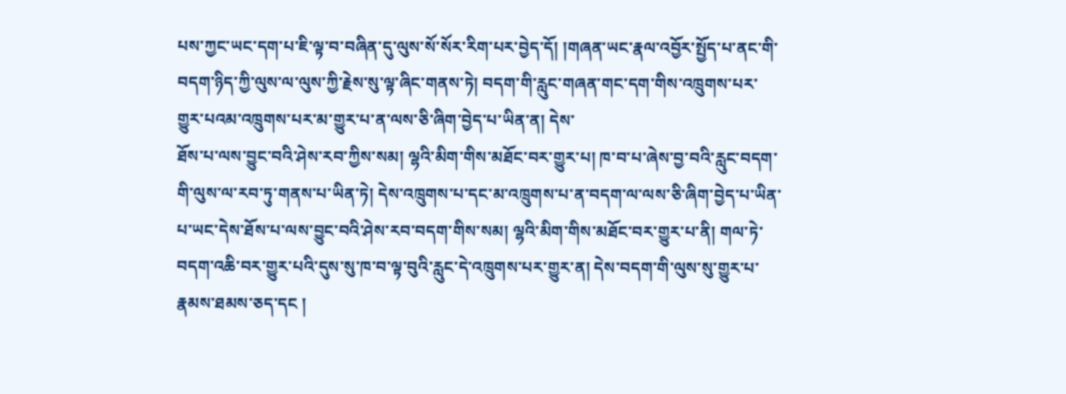པས་ཀྱང་ཡང་དག་པ་ཇི་ལྟ་བ་བཞིན་དུ་ལུས་སོ་སོར་རིག་པར་བྱེད་དོ། །གཞན་ཡང་རྣལ་འབྱོར་སྤྱོད་པ་ནང་གི་བདག་ཉིད་ཀྱི་ལུས་ལ་ལུས་ཀྱི་རྗེས་སུ་ལྟ་ཞིང་གནས་ཏེ། བདག་གི་རླུང་གཞན་གང་དག་གིས་འཁྲུགས་པར་གྱུར་པའམ་འཁྲུགས་པར་མ་གྱུར་པ་ན་ལས་ཅི་ཞིག་བྱེད་པ་ཡིན་ན། དེས་
ཐོས་པ་ལས་བྱུང་བའི་ཤེས་རབ་ཀྱིས་སམ། ལྷའི་མིག་གིས་མཐོང་བར་གྱུར་པ། ཁ་བ་པ་ཞེས་བྱ་བའི་རླུང་བདག་གི་ལུས་ལ་རབ་ཏུ་གནས་པ་ཡིན་ཏེ། དེས་འཁྲུགས་པ་དང་མ་འཁྲུགས་པ་ན་བདག་ལ་ལས་ཅི་ཞིག་བྱེད་པ་ཡིན་པ་ཡང་དེས་ཐོས་པ་ལས་བྱུང་བའི་ཤེས་རབ་བདག་གིས་སམ། ལྷའི་མིག་གིས་མཐོང་བར་གྱུར་པ་ནི། གལ་ཏེ་བདག་འཆི་བར་གྱུར་པའི་དུས་སུ་ཁ་བ་ལྟ་བུའི་རླུང་དེ་འཁྲུགས་པར་གྱུར་ན། དེས་བདག་གི་ལུས་སུ་གྱུར་པ་རྣམས་ཐམས་ཅད་དང །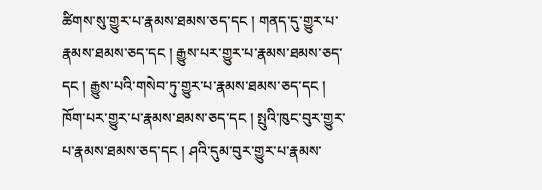ཚིགས་སུ་གྱུར་པ་རྣམས་ཐམས་ཅད་དང ། གནད་དུ་གྱུར་པ་རྣམས་ཐམས་ཅད་དང ། རྒྱུས་པར་གྱུར་པ་རྣམས་ཐམས་ཅད་དང ། རྒྱུས་པའི་གསེབ་ཏུ་གྱུར་པ་རྣམས་ཐམས་ཅད་དང ། ཁོག་པར་གྱུར་པ་རྣམས་ཐམས་ཅད་དང ། སྤུའི་ཁུང་བུར་གྱུར་པ་རྣམས་ཐམས་ཅད་དང ། ཤའི་དུམ་བུར་གྱུར་པ་རྣམས་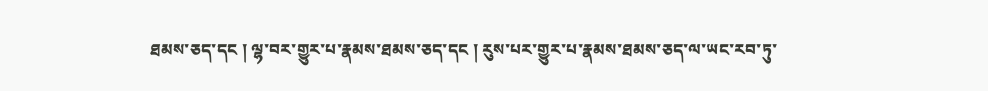ཐམས་ཅད་དང ། ལྷ་བར་གྱུར་པ་རྣམས་ཐམས་ཅད་དང ། རུས་པར་གྱུར་པ་རྣམས་ཐམས་ཅད་ལ་ཡང་རབ་ཏུ་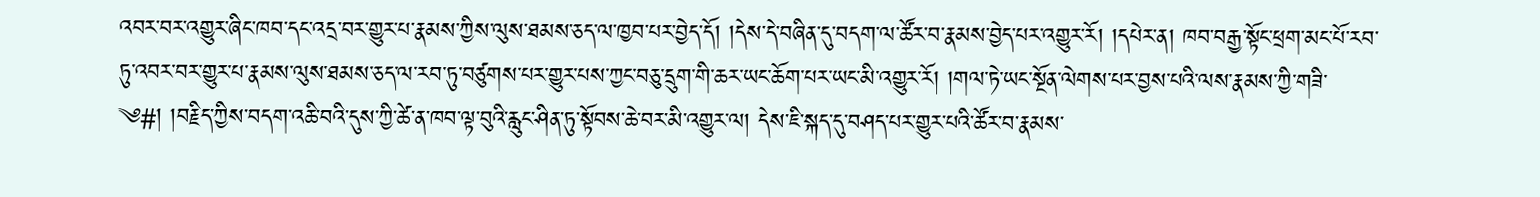འབར་བར་འགྱུར་ཞིང་ཁབ་དང་འདྲ་བར་གྱུར་པ་རྣམས་ཀྱིས་ལུས་ཐམས་ཅད་ལ་ཁྱབ་པར་བྱེད་དོ། །དེས་དེ་བཞིན་དུ་བདག་ལ་ཚོར་བ་རྣམས་བྱེད་པར་འགྱུར་རོ། །དཔེར་ན། ཁབ་བརྒྱ་སྟོང་ཕྲག་མང་པོ་རབ་ཏུ་འབར་བར་གྱུར་པ་རྣམས་ལུས་ཐམས་ཅད་ལ་རབ་ཏུ་བཙུགས་པར་གྱུར་པས་ཀྱང་བཅུ་དྲུག་གི་ཆར་ཡང་ཆོག་པར་ཡང་མི་འགྱུར་རོ། །གལ་ཏེ་ཡང་སྔོན་ལེགས་པར་བྱས་པའི་ལས་རྣམས་ཀྱི་གཟི་
༄#། །བརྗིད་ཀྱིས་བདག་འཆི་བའི་དུས་ཀྱི་ཚེ་ན་ཁབ་ལྟ་བུའི་རླུང་ཤིན་ཏུ་སྟོབས་ཆེ་བར་མི་འགྱུར་ལ། དེས་ཇི་སྐད་དུ་བཤད་པར་གྱུར་པའི་ཚོར་བ་རྣམས་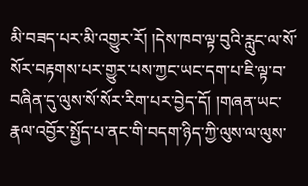མི་བཟད་པར་མི་འགྱུར་རོ། །དེས་ཁབ་ལྟ་བུའི་རླུང་ལ་སོ་སོར་བརྟགས་པར་གྱུར་པས་ཀྱང་ཡང་དག་པ་ཇི་ལྟ་བ་བཞིན་དུ་ལུས་སོ་སོར་རིག་པར་བྱེད་དོ། །གཞན་ཡང་རྣལ་འབྱོར་སྤྱོད་པ་ནང་གི་བདག་ཉིད་ཀྱི་ལུས་ལ་ལུས་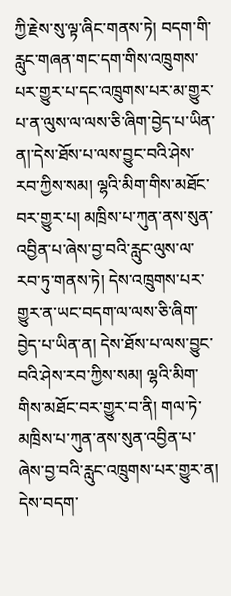ཀྱི་རྗེས་སུ་ལྟ་ཞིང་གནས་ཏེ། བདག་གི་རླུང་གཞན་གང་དག་གིས་འཁྲུགས་པར་གྱུར་པ་དང་འཁྲུགས་པར་མ་གྱུར་པ་ན་ལུས་ལ་ལས་ཅི་ཞིག་བྱེད་པ་ཡིན་ན།་དེས་ཐོས་པ་ལས་བྱུང་བའི་ཤེས་རབ་ཀྱིས་སམ། ལྷའི་མིག་གིས་མཐོང་བར་གྱུར་པ། མཁྲིས་པ་ཀུན་ནས་སུན་འབྱིན་པ་ཞེས་བྱ་བའི་རླུང་ལུས་ལ་རབ་ཏུ་གནས་ཏེ། དེས་འཁྲུགས་པར་གྱུར་ན་ཡང་བདག་ལ་ལས་ཅི་ཞིག་བྱེད་པ་ཡིན་ན། དེས་ཐོས་པ་ལས་བྱུང་བའི་ཤེས་རབ་ཀྱིས་སམ། ལྷའི་མིག་གིས་མཐོང་བར་གྱུར་བ་ནི། གལ་ཏེ་མཁྲིས་པ་ཀུན་ནས་སུན་འབྱིན་པ་ཞེས་བྱ་བའི་རླུང་འཁྲུགས་པར་གྱུར་ན། དེས་བདག་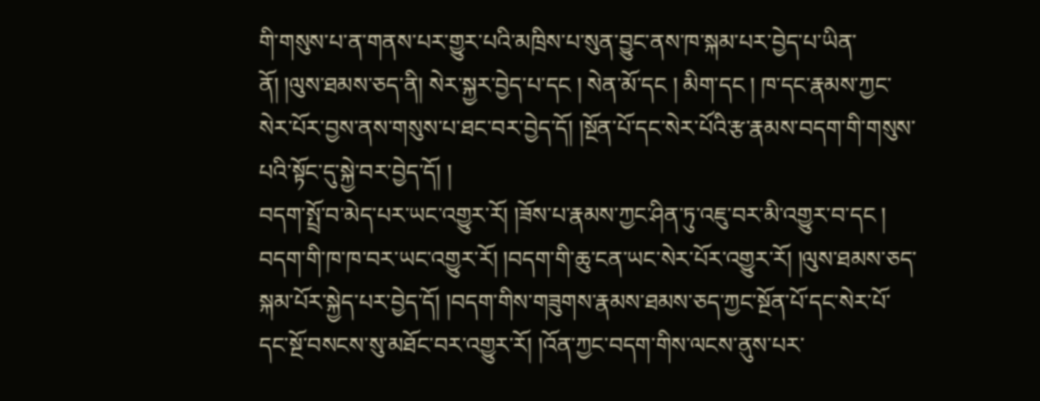གི་གསུས་པ་ན་གནས་པར་གྱུར་པའི་མཁྲིས་པ་སུན་བྱུང་ནས་ཁ་སྐམ་པར་བྱེད་པ་ཡིན་ནོ། །ལུས་ཐམས་ཅད་ནི། སེར་སྐྱར་བྱེད་པ་དང ། སེན་མོ་དང ། མིག་དང ། ཁ་དང་རྣམས་ཀྱང་སེར་པོར་བྱས་ནས་གསུས་པ་ཐང་བར་བྱེད་དོ། །སྔོན་པོ་དང་སེར་པོའི་རྩ་རྣམས་བདག་གི་གསུས་པའི་སྟོང་དུ་སྐྱེ་བར་བྱེད་དོ། །
བདག་སྤྲོ་བ་མེད་པར་ཡང་འགྱུར་རོ། །ཟོས་པ་རྣམས་ཀྱང་ཤིན་ཏུ་འཇུ་བར་མི་འགྱུར་བ་དང ། བདག་གི་ཁ་ཁ་བར་ཡང་འགྱུར་རོ། །བདག་གི་ཆུ་ངན་ཡང་སེར་པོར་འགྱུར་རོ། །ལུས་ཐམས་ཅད་སྐམ་པོར་སྐྱེད་པར་བྱེད་དོ། །བདག་གིས་གཟུགས་རྣམས་ཐམས་ཅད་ཀྱང་སྔོན་པོ་དང་སེར་པོ་དང་སྔོ་བསངས་སུ་མཐོང་བར་འགྱུར་རོ། །འོན་ཀྱང་བདག་གིས་ལངས་ནུས་པར་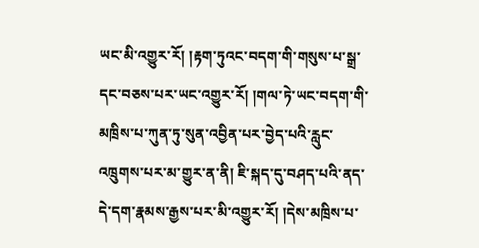ཡང་མི་འགྱུར་རོ། །རྟག་ཏུའང་བདག་གི་གསུས་པ་སྒྲ་དང་བཅས་པར་ཡང་འགྱུར་རོ། །གལ་ཏེ་ཡང་བདག་གི་མཁྲིས་པ་ཀུན་ཏུ་སུན་འབྱིན་པར་བྱེད་པའི་རླུང་འཁྲུགས་པར་མ་གྱུར་ན་ནི། ཇི་སྐད་དུ་བཤད་པའི་ནད་དེ་དག་རྣམས་རྒྱས་པར་མི་འགྱུར་རོ། །དེས་མཁྲིས་པ་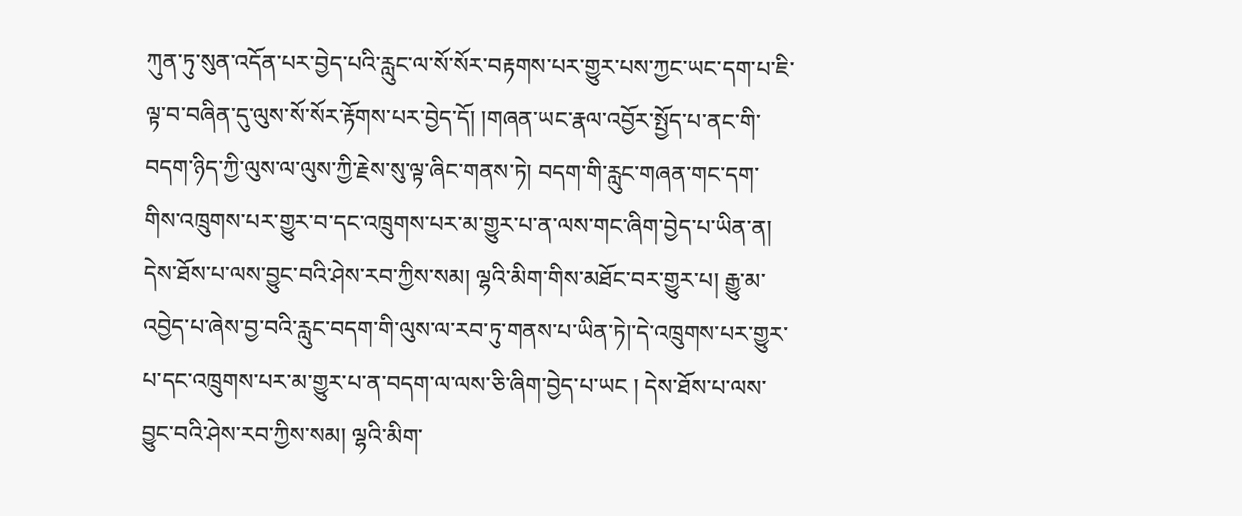ཀུན་ཏུ་སུན་འདོན་པར་བྱེད་པའི་རླུང་ལ་སོ་སོར་བརྟགས་པར་གྱུར་པས་ཀྱང་ཡང་དག་པ་ཇི་ལྟ་བ་བཞིན་དུ་ལུས་སོ་སོར་རྟོགས་པར་བྱེད་དོ། །གཞན་ཡང་རྣལ་འབྱོར་སྤྱོད་པ་ནང་གི་བདག་ཉིད་ཀྱི་ལུས་ལ་ལུས་ཀྱི་རྗེས་སུ་ལྟ་ཞིང་གནས་ཏེ། བདག་གི་རླུང་གཞན་གང་དག་གིས་འཁྲུགས་པར་གྱུར་བ་དང་འཁྲུགས་པར་མ་གྱུར་པ་ན་ལས་གང་ཞིག་བྱེད་པ་ཡིན་ན། དེས་ཐོས་པ་ལས་བྱུང་བའི་ཤེས་རབ་ཀྱིས་སམ། ལྷའི་མིག་གིས་མཐོང་བར་གྱུར་པ། རྒྱུ་མ་འབྱེད་པ་ཞེས་བྱ་བའི་རླུང་བདག་གི་ལུས་ལ་རབ་ཏུ་གནས་པ་ཡིན་ཏེ།་དེ་འཁྲུགས་པར་གྱུར་པ་དང་འཁྲུགས་པར་མ་གྱུར་པ་ན་བདག་ལ་ལས་ཅི་ཞིག་བྱེད་པ་ཡང ། དེས་ཐོས་པ་ལས་བྱུང་བའི་ཤེས་རབ་ཀྱིས་སམ། ལྷའི་མིག་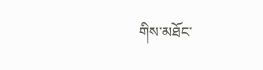གིས་མཐོང་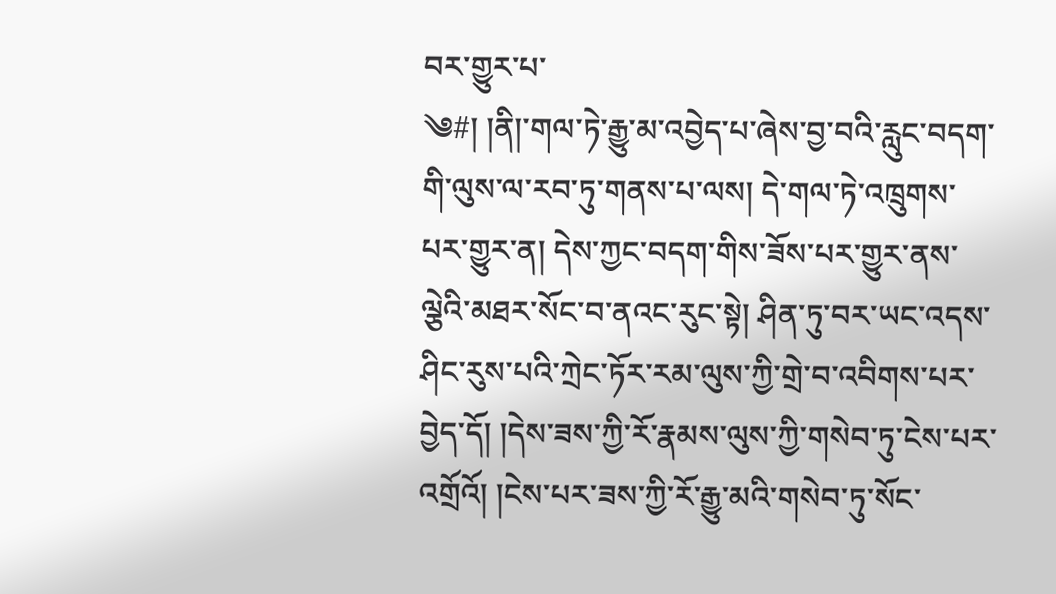བར་གྱུར་པ་
༄#། །ནི།་གལ་ཏེ་རྒྱུ་མ་འབྱེད་པ་ཞེས་བྱ་བའི་རླུང་བདག་གི་ལུས་ལ་རབ་ཏུ་གནས་པ་ལས། དེ་གལ་ཏེ་འཁྲུགས་པར་གྱུར་ན། དེས་ཀྱང་བདག་གིས་ཟོས་པར་གྱུར་ནས་ལྕེའི་མཐར་སོང་བ་ནའང་རུང་སྟེ། ཤིན་ཏུ་བར་ཡང་འདས་ཤིང་རུས་པའི་ཀྲེང་ཏོར་རམ་ལུས་ཀྱི་གྲེ་བ་འབིགས་པར་བྱེད་དོ། །དེས་ཟས་ཀྱི་རོ་རྣམས་ལུས་ཀྱི་གསེབ་ཏུ་ངེས་པར་འགྲོའོ། །ངེས་པར་ཟས་ཀྱི་རོ་རྒྱུ་མའི་གསེབ་ཏུ་སོང་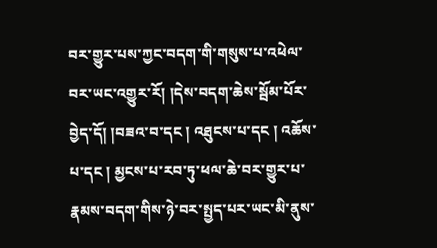བར་གྱུར་པས་ཀྱང་བདག་གི་གསུས་པ་འཕེལ་བར་ཡང་འགྱུར་རོ། །དེས་བདག་ཆེས་སྦོམ་པོར་བྱེད་དོ། །བཟའ་བ་དང ། འཐུངས་པ་དང ། འཆོས་པ་དང ། མྱངས་པ་རབ་ཏུ་ཕལ་ཆེ་བར་གྱུར་པ་རྣམས་བདག་གིས་ཉེ་བར་སྤྱད་པར་ཡང་མི་ནུས་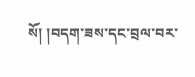སོ། །བདག་ཟས་དང་བྲལ་བར་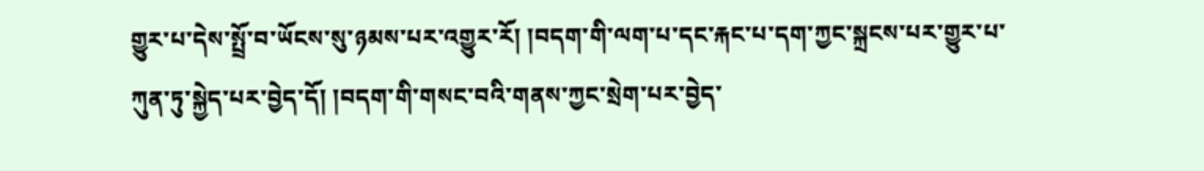གྱུར་པ་དེས་སྤྲོ་བ་ཡོངས་སུ་ཉམས་པར་འགྱུར་རོ། །བདག་གི་ལག་པ་དང་རྐང་པ་དག་ཀྱང་སྐྲངས་པར་གྱུར་པ་ཀུན་ཏུ་སྐྱེད་པར་བྱེད་དོ། །བདག་གི་གསང་བའི་གནས་ཀྱང་སྲེག་པར་བྱེད་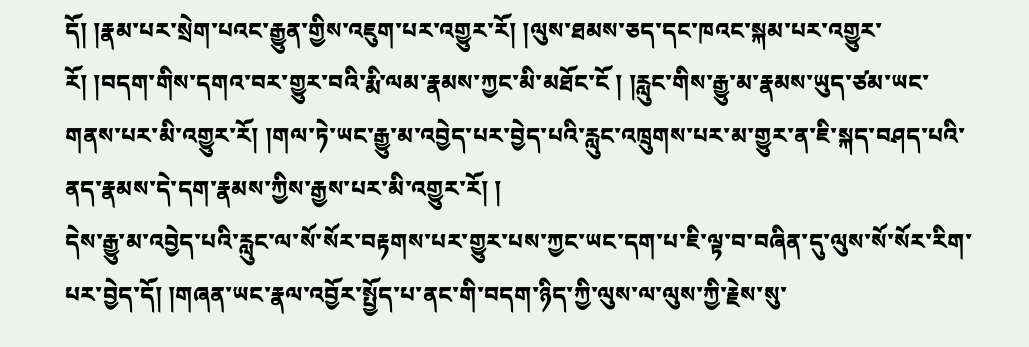དོ། །རྣམ་པར་སྲེག་པའང་རྒྱུན་གྱིས་འཇུག་པར་འགྱུར་རོ། །ལུས་ཐམས་ཅད་དང་ཁའང་སྐམ་པར་འགྱུར་རོ། །བདག་གིས་དགའ་བར་གྱུར་བའི་རྨི་ལམ་རྣམས་ཀྱང་མི་མཐོང་ངོ ། །རླུང་གིས་རྒྱུ་མ་རྣམས་ཡུད་ཙམ་ཡང་གནས་པར་མི་འགྱུར་རོ། །གལ་ཏེ་ཡང་རྒྱུ་མ་འབྱེད་པར་བྱེད་པའི་རླུང་འཁྲུགས་པར་མ་གྱུར་ན་ཇི་སྐད་བཤད་པའི་ནད་རྣམས་དེ་དག་རྣམས་ཀྱིས་རྒྱས་པར་མི་འགྱུར་རོ། །
དེས་རྒྱུ་མ་འབྱེད་པའི་རླུང་ལ་སོ་སོར་བརྟགས་པར་གྱུར་པས་ཀྱང་ཡང་དག་པ་ཇི་ལྟ་བ་བཞིན་དུ་ལུས་སོ་སོར་རིག་པར་བྱེད་དོ། །གཞན་ཡང་རྣལ་འབྱོར་སྤྱོད་པ་ནང་གི་བདག་ཉིད་ཀྱི་ལུས་ལ་ལུས་ཀྱི་རྗེས་སུ་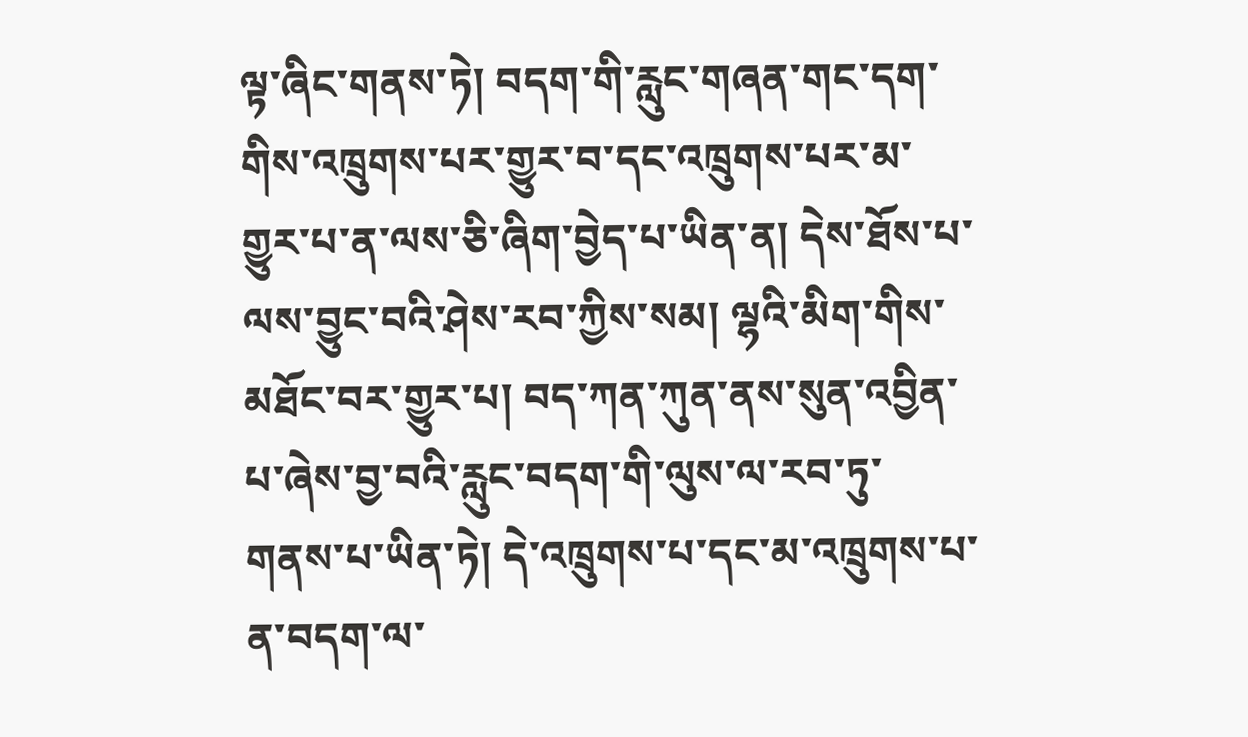ལྟ་ཞིང་གནས་ཏེ། བདག་གི་རླུང་གཞན་གང་དག་གིས་འཁྲུགས་པར་གྱུར་བ་དང་འཁྲུགས་པར་མ་གྱུར་པ་ན་ལས་ཅི་ཞིག་བྱེད་པ་ཡིན་ན། དེས་ཐོས་པ་ལས་བྱུང་བའི་ཤེས་རབ་ཀྱིས་སམ། ལྷའི་མིག་གིས་མཐོང་བར་གྱུར་པ། བད་ཀན་ཀུན་ནས་སུན་འབྱིན་པ་ཞེས་བྱ་བའི་རླུང་བདག་གི་ལུས་ལ་རབ་ཏུ་གནས་པ་ཡིན་ཏེ། དེ་འཁྲུགས་པ་དང་མ་འཁྲུགས་པ་ན་བདག་ལ་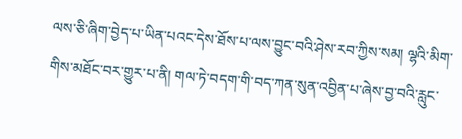ལས་ཅི་ཞིག་བྱེད་པ་ཡིན་པའང་དེས་ཐོས་པ་ལས་བྱུང་བའི་ཤེས་རབ་ཀྱིས་སམ། ལྷའི་མིག་གིས་མཐོང་བར་གྱུར་པ་ནི། གལ་ཏེ་བདག་གི་བད་ཀན་སུན་འབྱིན་པ་ཞེས་བྱ་བའི་རླུང་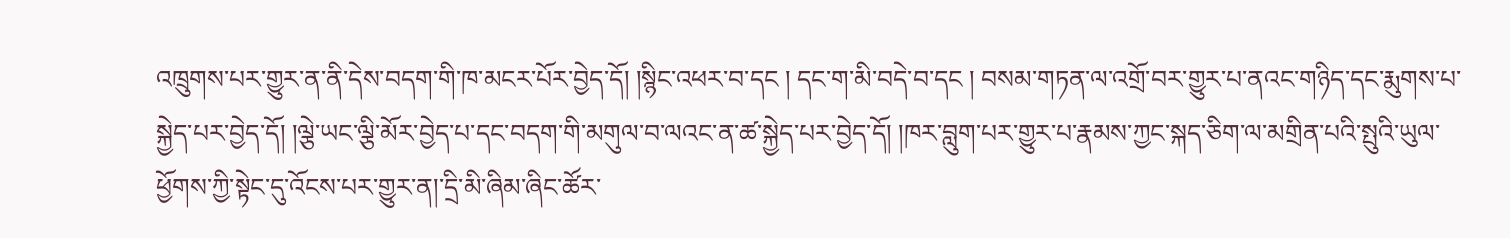འཁྲུགས་པར་གྱུར་ན་ནི་དེས་བདག་གི་ཁ་མངར་པོར་བྱེད་དོ། །སྙིང་འཕར་བ་དང ། དང་ག་མི་བདེ་བ་དང ། བསམ་གཏན་ལ་འགྲོ་བར་གྱུར་པ་ནའང་གཉིད་དང་རྨུགས་པ་སྐྱེད་པར་བྱེད་དོ། །ལྕེ་ཡང་ལྕི་མོར་བྱེད་པ་དང་བདག་གི་མགུལ་བ་ལའང་ན་ཚ་སྐྱེད་པར་བྱེད་དོ། །ཁར་བླུག་པར་གྱུར་པ་རྣམས་ཀྱང་སྐད་ཅིག་ལ་མགྲིན་པའི་སྤུའི་ཡུལ་ཕྱོགས་ཀྱི་སྟེང་དུ་འོངས་པར་གྱུར་ན།་དྲི་མི་ཞིམ་ཞིང་ཚོར་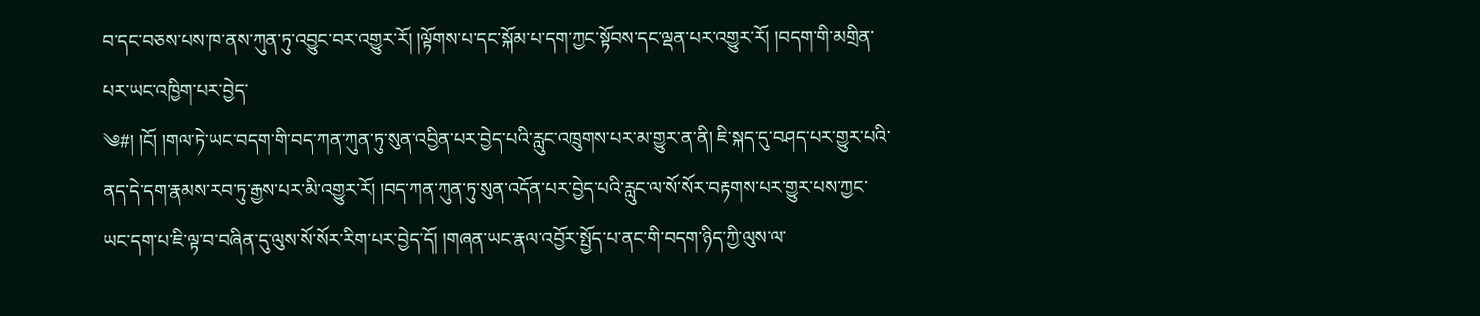བ་དང་བཅས་པས་ཁ་ནས་ཀུན་ཏུ་འབྱུང་བར་འགྱུར་རོ། །ལྟོགས་པ་དང་སྐོམ་པ་དག་ཀྱང་སྟོབས་དང་ལྡན་པར་འགྱུར་རོ། །བདག་གི་མགྲིན་པར་ཡང་འཁྱིག་པར་བྱེད་
༄#། །ངོ། །གལ་ཏེ་ཡང་བདག་གི་བད་ཀན་ཀུན་ཏུ་སུན་འབྱིན་པར་བྱེད་པའི་རླུང་འཁྲུགས་པར་མ་གྱུར་ན་ནི། ཇི་སྐད་དུ་བཤད་པར་གྱུར་པའི་ནད་དེ་དག་རྣམས་རབ་ཏུ་རྒྱས་པར་མི་འགྱུར་རོ། །བད་ཀན་ཀུན་ཏུ་སུན་འདོན་པར་བྱེད་པའི་རླུང་ལ་སོ་སོར་བརྟགས་པར་གྱུར་པས་ཀྱང་ཡང་དག་པ་ཇི་ལྟ་བ་བཞིན་དུ་ལུས་སོ་སོར་རིག་པར་བྱེད་དོ། །གཞན་ཡང་རྣལ་འབྱོར་སྤྱོད་པ་ནང་གི་བདག་ཉིད་ཀྱི་ལུས་ལ་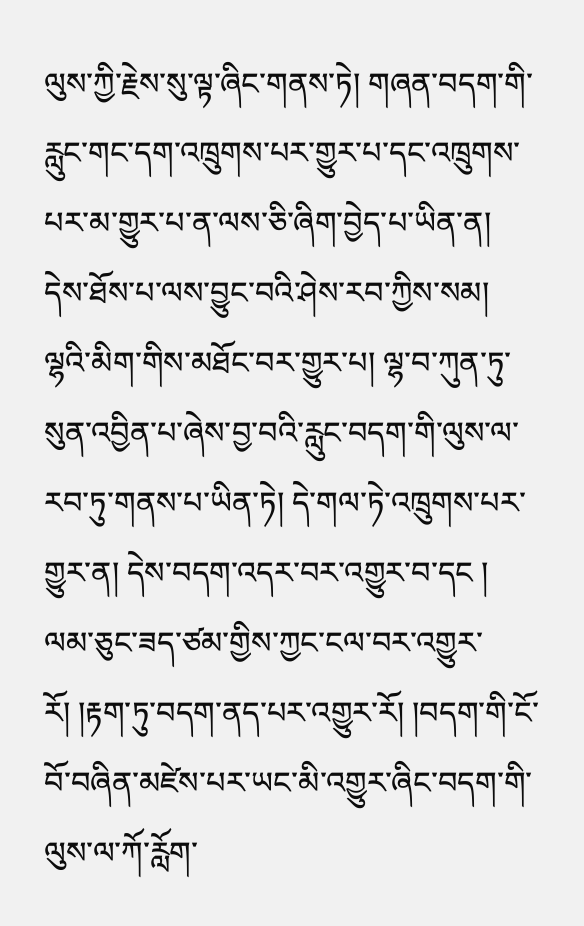ལུས་ཀྱི་རྗེས་སུ་ལྟ་ཞིང་གནས་ཏེ། གཞན་བདག་གི་རླུང་གང་དག་འཁྲུགས་པར་གྱུར་པ་དང་འཁྲུགས་པར་མ་གྱུར་པ་ན་ལས་ཅི་ཞིག་བྱེད་པ་ཡིན་ན། དེས་ཐོས་པ་ལས་བྱུང་བའི་ཤེས་རབ་ཀྱིས་སམ། ལྷའི་མིག་གིས་མཐོང་བར་གྱུར་པ། ལྷ་བ་ཀུན་ཏུ་སུན་འབྱིན་པ་ཞེས་བྱ་བའི་རླུང་བདག་གི་ལུས་ལ་རབ་ཏུ་གནས་པ་ཡིན་ཏེ། དེ་གལ་ཏེ་འཁྲུགས་པར་གྱུར་ན། དེས་བདག་འདར་བར་འགྱུར་བ་དང ། ལམ་ཅུང་ཟད་ཙམ་གྱིས་ཀྱང་ངལ་བར་འགྱུར་རོ། །རྟག་ཏུ་བདག་ནད་པར་འགྱུར་རོ། །བདག་གི་ངོ་བོ་བཞིན་མཛེས་པར་ཡང་མི་འགྱུར་ཞིང་བདག་གི་ལུས་ལ་ཀོ་རློག་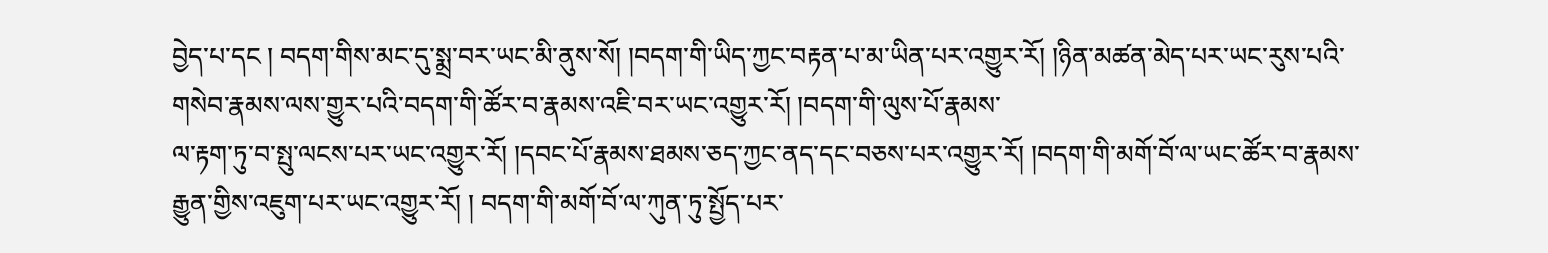བྱེད་པ་དང ། བདག་གིས་མང་དུ་སྨྲ་བར་ཡང་མི་ནུས་སོ། །བདག་གི་ཡིད་ཀྱང་བརྟན་པ་མ་ཡིན་པར་འགྱུར་རོ། །ཉིན་མཚན་མེད་པར་ཡང་རུས་པའི་གསེབ་རྣམས་ལས་གྱུར་པའི་བདག་གི་ཚོར་བ་རྣམས་འཇི་བར་ཡང་འགྱུར་རོ། །བདག་གི་ལུས་པོ་རྣམས་
ལ་རྟག་ཏུ་བ་སྤུ་ལངས་པར་ཡང་འགྱུར་རོ། །དབང་པོ་རྣམས་ཐམས་ཅད་ཀྱང་ནད་དང་བཅས་པར་འགྱུར་རོ། །བདག་གི་མགོ་བོ་ལ་ཡང་ཚོར་བ་རྣམས་རྒྱུན་གྱིས་འཇུག་པར་ཡང་འགྱུར་རོ། ། བདག་གི་མགོ་བོ་ལ་ཀུན་ཏུ་སྤྱོད་པར་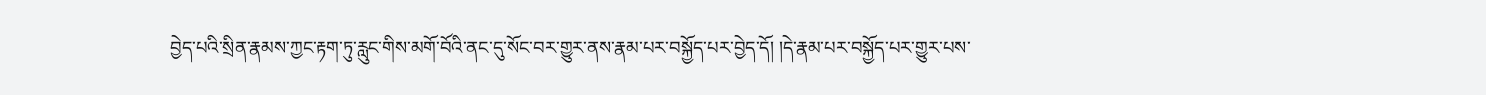བྱེད་པའི་སྲིན་རྣམས་ཀྱང་རྟག་ཏུ་རླུང་གིས་མགོ་བོའི་ནང་དུ་སོང་བར་གྱུར་ནས་རྣམ་པར་བསྐྱོད་པར་བྱེད་དོ། །དེ་རྣམ་པར་བསྐྱོད་པར་གྱུར་པས་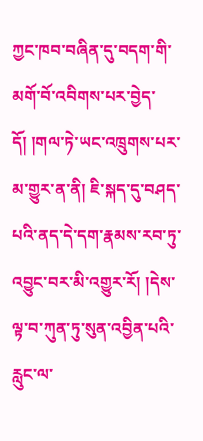ཀྱང་ཁབ་བཞིན་དུ་བདག་གི་མགོ་བོ་འབིགས་པར་བྱེད་དོ། །གལ་ཏེ་ཡང་འཁྲུགས་པར་མ་གྱུར་ན་ནི། ཇི་སྐད་དུ་བཤད་པའི་ནད་དེ་དག་རྣམས་རབ་ཏུ་འབྱུང་བར་མི་འགྱུར་རོ། །དེས་ལྟ་བ་ཀུན་ཏུ་སུན་འབྱིན་པའི་རླུང་ལ་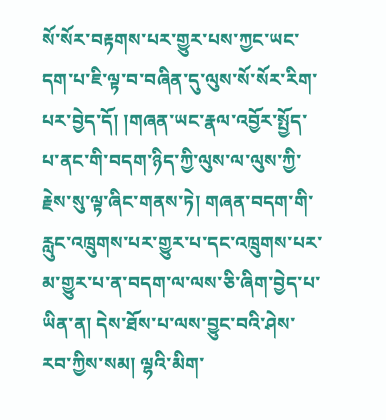སོ་སོར་བརྟགས་པར་གྱུར་པས་ཀྱང་ཡང་དག་པ་ཇི་ལྟ་བ་བཞིན་དུ་ལུས་སོ་སོར་རིག་པར་བྱེད་དོ། །གཞན་ཡང་རྣལ་འབྱོར་སྤྱོད་པ་ནང་གི་བདག་ཉིད་ཀྱི་ལུས་ལ་ལུས་ཀྱི་རྗེས་སུ་ལྟ་ཞིང་གནས་ཏེ། གཞན་བདག་གི་རླུང་འཁྲུགས་པར་གྱུར་པ་དང་འཁྲུགས་པར་མ་གྱུར་པ་ན་བདག་ལ་ལས་ཅི་ཞིག་བྱེད་པ་ཡིན་ན། དེས་ཐོས་པ་ལས་བྱུང་བའི་ཤེས་རབ་ཀྱིས་སམ། ལྷའི་མིག་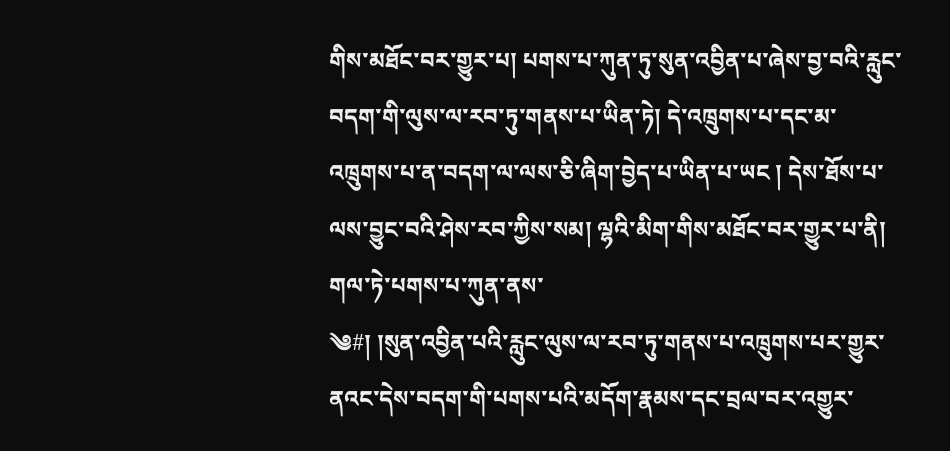གིས་མཐོང་བར་གྱུར་པ། པགས་པ་ཀུན་ཏུ་སུན་འབྱིན་པ་ཞེས་བྱ་བའི་རླུང་བདག་གི་ལུས་ལ་རབ་ཏུ་གནས་པ་ཡིན་ཏེ། དེ་འཁྲུགས་པ་དང་མ་འཁྲུགས་པ་ན་བདག་ལ་ལས་ཅི་ཞིག་བྱེད་པ་ཡིན་པ་ཡང ། དེས་ཐོས་པ་ལས་བྱུང་བའི་ཤེས་རབ་ཀྱིས་སམ། ལྷའི་མིག་གིས་མཐོང་བར་གྱུར་པ་ནི། གལ་ཏེ་པགས་པ་ཀུན་ནས་
༄#། །སུན་འབྱིན་པའི་རླུང་ལུས་ལ་རབ་ཏུ་གནས་པ་འཁྲུགས་པར་གྱུར་ནའང་དེས་བདག་གི་པགས་པའི་མདོག་རྣམས་དང་བྲལ་བར་འགྱུར་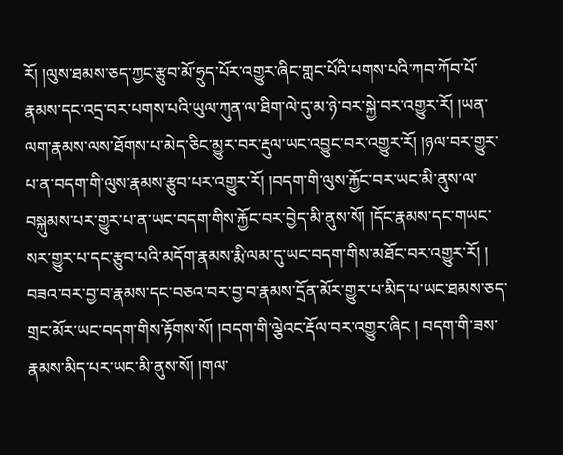རོ། །ལུས་ཐམས་ཅད་ཀྱང་རྩུབ་མོ་ཧྲུད་པོར་འགྱུར་ཞིང་གླང་པོའི་པགས་པའི་ཀབ་ཀོབ་པོ་རྣམས་དང་འདྲ་བར་པགས་པའི་ཡུལ་ཀུན་ལ་ཐིག་ལེ་དུ་མ་ཉེ་བར་སྐྱེ་བར་འགྱུར་རོ། །ཡན་ལག་རྣམས་ལས་ཐོགས་པ་མེད་ཅིང་མྱུར་བར་རྡུལ་ཡང་འབྱུང་བར་འགྱུར་རོ། །ཉལ་བར་གྱུར་པ་ན་བདག་གི་ལུས་རྣམས་རྩུབ་པར་འགྱུར་རོ། །བདག་གི་ལུས་རྐྱོང་བར་ཡང་མི་ནུས་ལ་བསྐུམས་པར་གྱུར་པ་ན་ཡང་བདག་གིས་རྐྱོང་བར་བྱེད་མི་ནུས་སོ། །དོང་རྣམས་དང་གཡང་སར་གྱུར་པ་དང་རྩུབ་པའི་མདོག་རྣམས་རྨི་ལམ་དུ་ཡང་བདག་གིས་མཐོང་བར་འགྱུར་རོ། ། བཟའ་བར་བྱ་བ་རྣམས་དང་བཅའ་བར་བྱ་བ་རྣམས་དྲོན་མོར་གྱུར་པ་མིད་པ་ཡང་ཐམས་ཅད་གྲང་མོར་ཡང་བདག་གིས་རྟོགས་སོ། །བདག་གི་ལྕེའང་རྡོལ་བར་འགྱུར་ཞིང ། བདག་གི་ཟས་རྣམས་མིད་པར་ཡང་མི་ནུས་སོ། །གལ་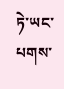ཏེ་ཡང་པགས་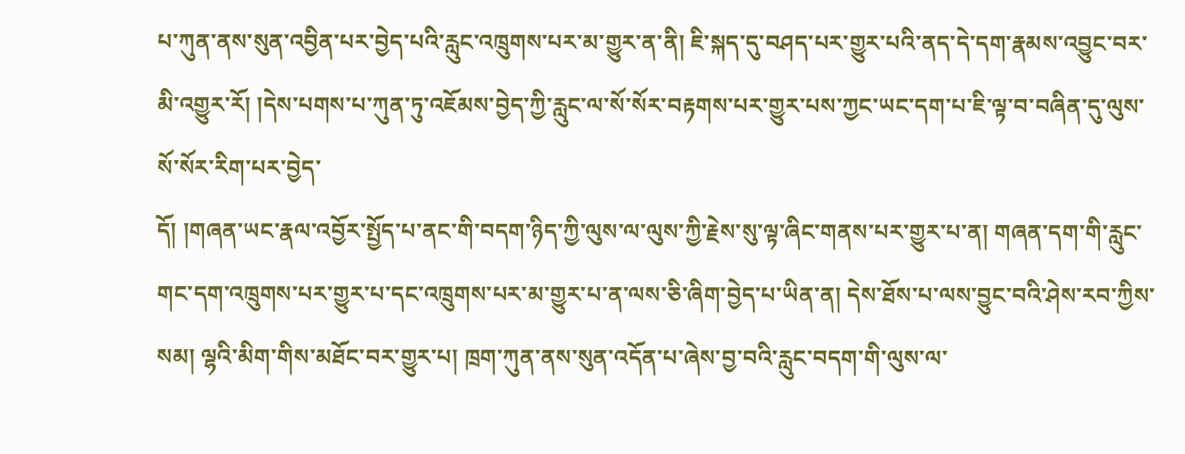པ་ཀུན་ནས་སུན་འབྱིན་པར་བྱེད་པའི་རླུང་འཁྲུགས་པར་མ་གྱུར་ན་ནི། ཇི་སྐད་དུ་བཤད་པར་གྱུར་པའི་ནད་དེ་དག་རྣམས་འབྱུང་བར་མི་འགྱུར་རོ། །དེས་པགས་པ་ཀུན་ཏུ་འཇོམས་བྱེད་ཀྱི་རླུང་ལ་སོ་སོར་བརྟགས་པར་གྱུར་པས་ཀྱང་ཡང་དག་པ་ཇི་ལྟ་བ་བཞིན་དུ་ལུས་སོ་སོར་རིག་པར་བྱེད་
དོ། །གཞན་ཡང་རྣལ་འབྱོར་སྤྱོད་པ་ནང་གི་བདག་ཉིད་ཀྱི་ལུས་ལ་ལུས་ཀྱི་རྗེས་སུ་ལྟ་ཞིང་གནས་པར་གྱུར་པ་ན། གཞན་དག་གི་རླུང་གང་དག་འཁྲུགས་པར་གྱུར་པ་དང་འཁྲུགས་པར་མ་གྱུར་པ་ན་ལས་ཅི་ཞིག་བྱེད་པ་ཡིན་ན། དེས་ཐོས་པ་ལས་བྱུང་བའི་ཤེས་རབ་ཀྱིས་སམ། ལྷའི་མིག་གིས་མཐོང་བར་གྱུར་པ། ཁྲག་ཀུན་ནས་སུན་འདོན་པ་ཞེས་བྱ་བའི་རླུང་བདག་གི་ལུས་ལ་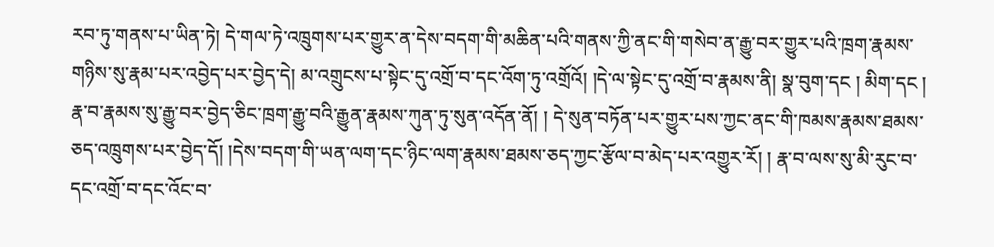རབ་ཏུ་གནས་པ་ཡིན་ཏེ། དེ་གལ་ཏེ་འཁྲུགས་པར་གྱུར་ན་དེས་བདག་གི་མཆིན་པའི་གནས་ཀྱི་ནང་གི་གསེབ་ན་རྒྱུ་བར་གྱུར་པའི་ཁྲག་རྣམས་གཉིས་སུ་རྣམ་པར་འབྱེད་པར་བྱེད་དེ། མ་འགྲུངས་པ་སྟེང་དུ་འགྲོ་བ་དང་འོག་ཏུ་འགྲོའོ། །དེ་ལ་སྟེང་དུ་འགྲོ་བ་རྣམས་ནི། སྣ་བུག་དང ། མིག་དང ། རྣ་བ་རྣམས་སུ་རྒྱུ་བར་བྱེད་ཅིང་ཁྲག་རྒྱུ་བའི་རྒྱུན་རྣམས་ཀུན་ཏུ་སུན་འདོན་ནོ། ། དེ་སུན་བཏོན་པར་གྱུར་པས་ཀྱང་ནང་གི་ཁམས་རྣམས་ཐམས་ཅད་འཁྲུགས་པར་བྱེད་དོ། །དེས་བདག་གི་ཡན་ལག་དང་ཉིང་ལག་རྣམས་ཐམས་ཅད་ཀྱང་རྩོལ་བ་མེད་པར་འགྱུར་རོ། ། རྣ་བ་ལས་སུ་མི་རུང་བ་དང་འགྲོ་བ་དང་འོང་བ་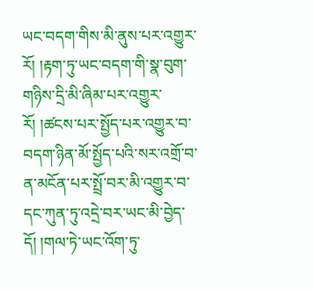ཡང་བདག་གིས་མི་ནུས་པར་འགྱུར་རོ། །རྟག་ཏུ་ཡང་བདག་གི་སྣ་བུག་གཉིས་དྲི་མི་ཞིམ་པར་འགྱུར་རོ། །ཚངས་པར་སྤྱོད་པར་འགྱུར་བ་བདག་ཉིན་མོ་སྤྱོད་པའི་སར་འགྲོ་བ་ན་མངོན་པར་སྤྲོ་བར་མི་འགྱུར་བ་དང་ཀུན་ཏུ་འདྲེ་བར་ཡང་མི་བྱེད་དོ། །གལ་ཏེ་ཡང་འོག་ཏུ་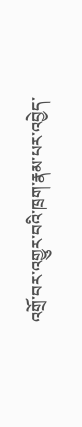འགྲོ་བར་འགྱུར་བའི་ཁྲག་རྣམ་པར་འབྱེད་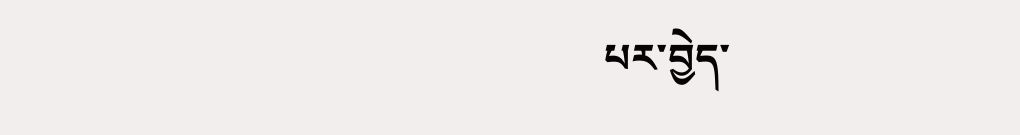པར་བྱེད་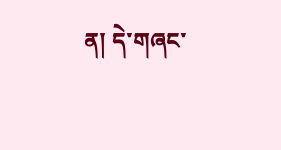ན། དེ་གཞང་